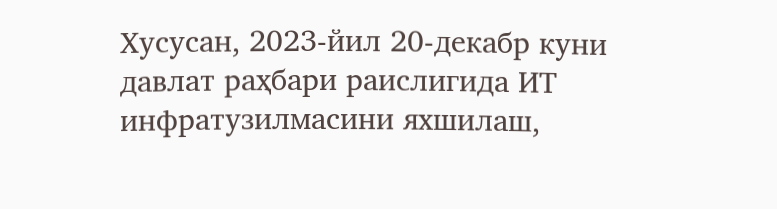Хусусан, 2023-йил 20-декабр куни давлат раҳбари раислигида ИТ инфратузилмасини яхшилаш,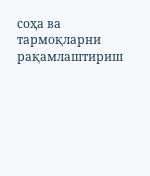соҳа ва тармоқларни рақамлаштириш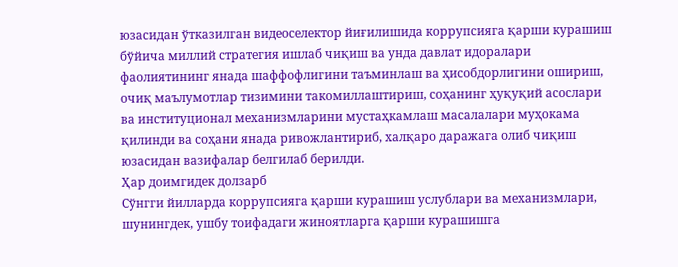юзасидан ўтказилган видеоселектор йиғилишида коррупсияга қарши курашиш бўйича миллий стратегия ишлаб чиқиш ва унда давлат идоралари фаолиятининг янада шаффофлигини таъминлаш ва ҳисобдорлигини ошириш, очиқ маълумотлар тизимини такомиллаштириш, соҳанинг ҳуқуқий асослари ва институционал механизмларини мустаҳкамлаш масалалари муҳокама қилинди ва соҳани янада ривожлантириб, халқаро даражага олиб чиқиш юзасидан вазифалар белгилаб берилди.
Ҳар доимгидек долзарб
Сўнгги йилларда коррупсияга қарши курашиш услублари ва механизмлари, шунингдек, ушбу тоифадаги жиноятларга қарши курашишга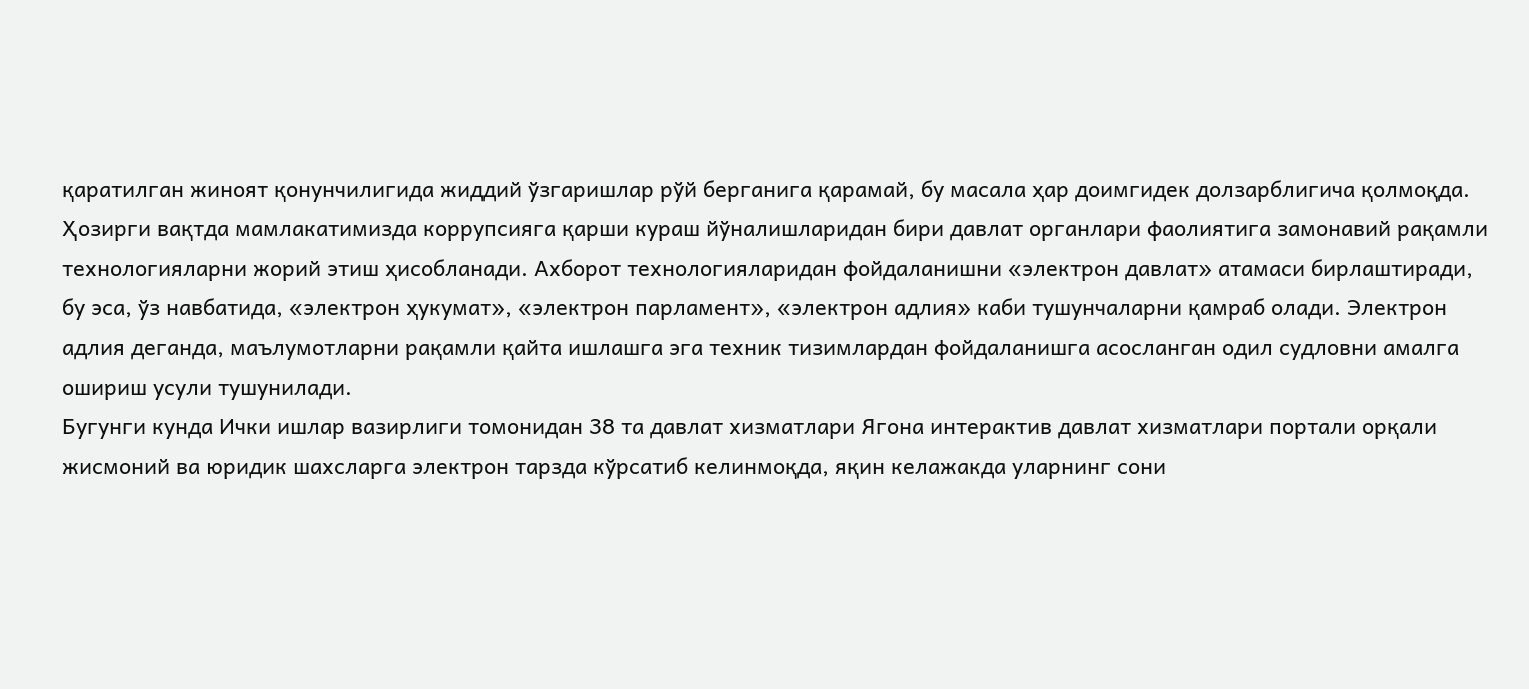қаратилган жиноят қонунчилигида жиддий ўзгаришлар рўй берганига қарамай, бу масала ҳар доимгидек долзарблигича қолмоқда.
Ҳозирги вақтда мамлакатимизда коррупсияга қарши кураш йўналишларидан бири давлат органлари фаолиятига замонавий рақамли технологияларни жорий этиш ҳисобланади. Ахборот технологияларидан фойдаланишни «электрон давлат» атамаси бирлаштиради, бу эса, ўз навбатида, «электрон ҳукумат», «электрон парламент», «электрон адлия» каби тушунчаларни қамраб олади. Электрон адлия деганда, маълумотларни рақамли қайта ишлашга эга техник тизимлардан фойдаланишга асосланган одил судловни амалга ошириш усули тушунилади.
Бугунги кунда Ички ишлар вазирлиги томонидан 38 та давлат хизматлари Ягона интерактив давлат хизматлари портали орқали жисмоний ва юридик шахсларга электрон тарзда кўрсатиб келинмоқда, яқин келажакда уларнинг сони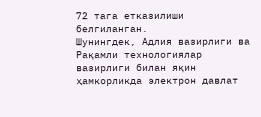72 тага етказилиши белгиланган.
Шунингдек, Адлия вазирлиги ва Рақамли технологиялар вазирлиги билан яқин ҳамкорликда электрон давлат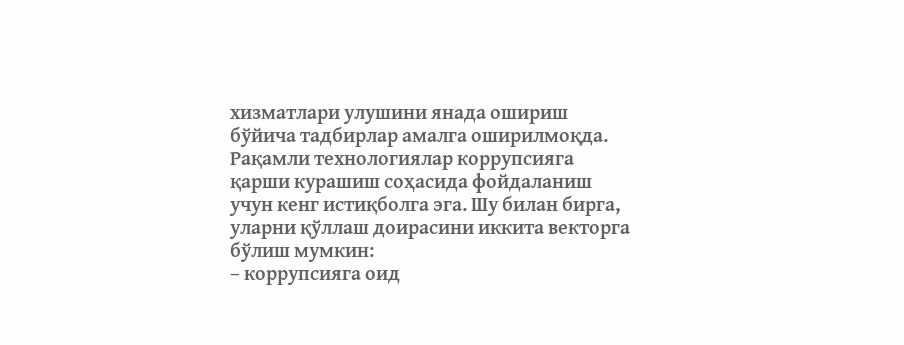хизматлари улушини янада ошириш бўйича тадбирлар амалга оширилмоқда.
Рақамли технологиялар коррупсияга қарши курашиш соҳасида фойдаланиш учун кенг истиқболга эга. Шу билан бирга, уларни қўллаш доирасини иккита векторга бўлиш мумкин:
– коррупсияга оид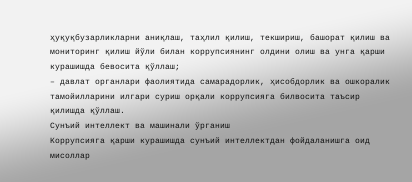ҳуқуқбузарликларни аниқлаш, таҳлил қилиш, текшириш, башорат қилиш ва мониторинг қилиш йўли билан коррупсиянинг олдини олиш ва унга қарши курашишда бевосита қўллаш;
– давлат органлари фаолиятида самарадорлик, ҳисобдорлик ва ошкоралик тамойилларини илгари суриш орқали коррупсияга билвосита таъсир қилишда қўллаш.
Сунъий интеллект ва машинали ўрганиш
Коррупсияга қарши курашишда сунъий интеллектдан фойдаланишга оид мисоллар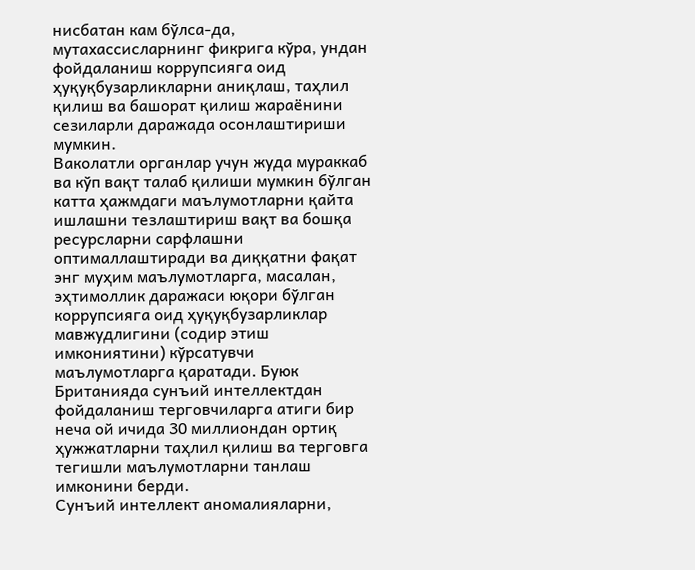нисбатан кам бўлса-да, мутахассисларнинг фикрига кўра, ундан фойдаланиш коррупсияга оид ҳуқуқбузарликларни аниқлаш, таҳлил қилиш ва башорат қилиш жараёнини сезиларли даражада осонлаштириши мумкин.
Ваколатли органлар учун жуда мураккаб ва кўп вақт талаб қилиши мумкин бўлган катта ҳажмдаги маълумотларни қайта ишлашни тезлаштириш вақт ва бошқа ресурсларни сарфлашни оптималлаштиради ва диққатни фақат энг муҳим маълумотларга, масалан, эҳтимоллик даражаси юқори бўлган коррупсияга оид ҳуқуқбузарликлар мавжудлигини (содир этиш имкониятини) кўрсатувчи маълумотларга қаратади. Буюк Британияда сунъий интеллектдан фойдаланиш терговчиларга атиги бир неча ой ичида 30 миллиондан ортиқ ҳужжатларни таҳлил қилиш ва терговга тегишли маълумотларни танлаш имконини берди.
Сунъий интеллект аномалияларни,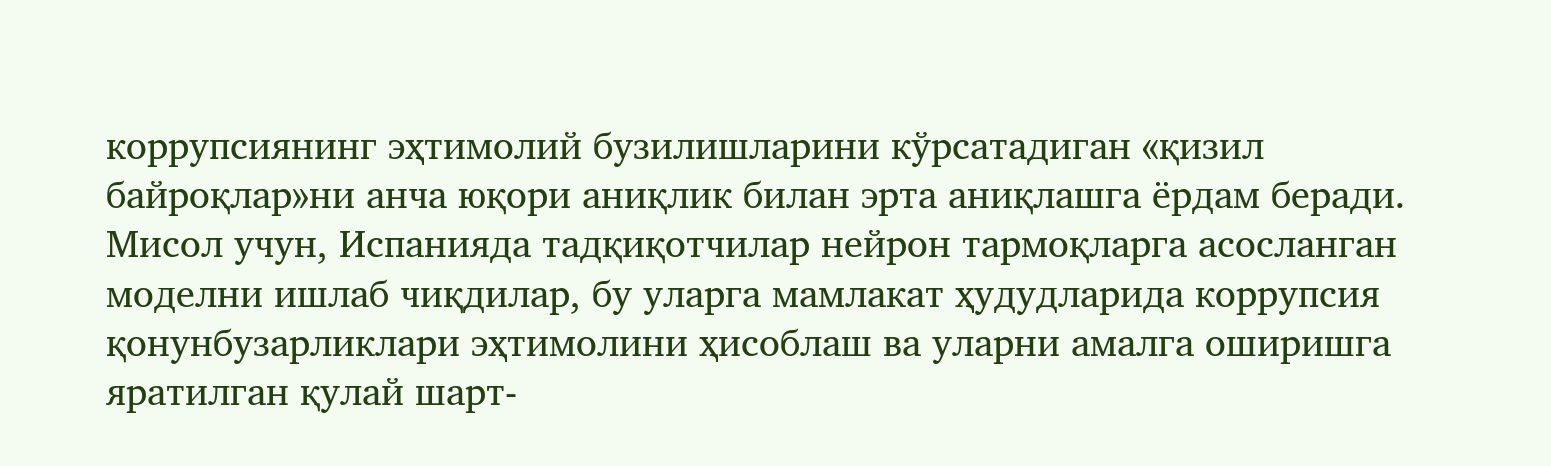коррупсиянинг эҳтимолий бузилишларини кўрсатадиган «қизил байроқлар»ни анча юқори аниқлик билан эрта аниқлашга ёрдам беради. Мисол учун, Испанияда тадқиқотчилар нейрон тармоқларга асосланган моделни ишлаб чиқдилар, бу уларга мамлакат ҳудудларида коррупсия қонунбузарликлари эҳтимолини ҳисоблаш ва уларни амалга оширишга яратилган қулай шарт-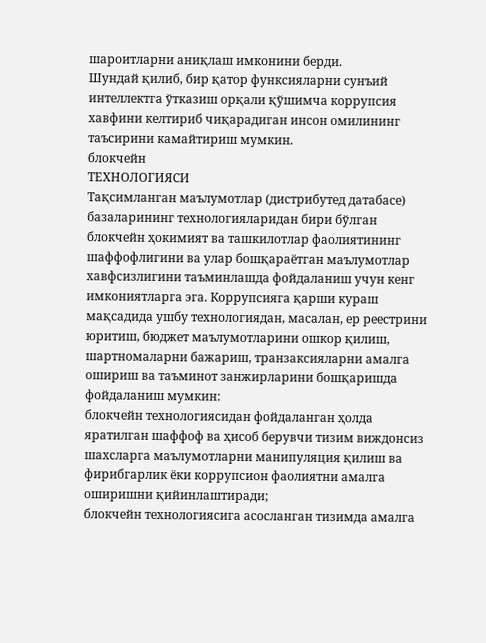шароитларни аниқлаш имконини берди.
Шундай қилиб, бир қатор функсияларни сунъий интеллектга ўтказиш орқали қўшимча коррупсия хавфини келтириб чиқарадиган инсон омилининг таъсирини камайтириш мумкин.
блокчейн
ТЕХНОЛОГИЯСИ
Тақсимланган маълумотлар (дистрибутед датабасе) базаларининг технологияларидан бири бўлган блокчейн ҳокимият ва ташкилотлар фаолиятининг шаффофлигини ва улар бошқараётган маълумотлар хавфсизлигини таъминлашда фойдаланиш учун кенг имкониятларга эга. Коррупсияга қарши кураш мақсадида ушбу технологиядан, масалан, ер реестрини юритиш, бюджет маълумотларини ошкор қилиш, шартномаларни бажариш, транзаксияларни амалга
ошириш ва таъминот занжирларини бошқаришда фойдаланиш мумкин:
блокчейн технологиясидан фойдаланган ҳолда яратилган шаффоф ва ҳисоб берувчи тизим виждонсиз шахсларга маълумотларни манипуляция қилиш ва фирибгарлик ёки коррупсион фаолиятни амалга оширишни қийинлаштиради;
блокчейн технологиясига асосланган тизимда амалга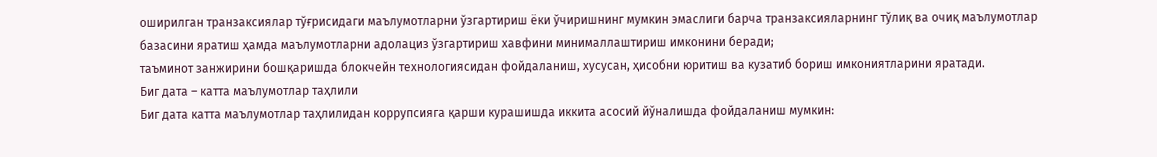оширилган транзаксиялар тўғрисидаги маълумотларни ўзгартириш ёки ўчиришнинг мумкин эмаслиги барча транзаксияларнинг тўлиқ ва очиқ маълумотлар базасини яратиш ҳамда маълумотларни адолациз ўзгартириш хавфини минималлаштириш имконини беради;
таъминот занжирини бошқаришда блокчейн технологиясидан фойдаланиш, хусусан, ҳисобни юритиш ва кузатиб бориш имкониятларини яратади.
Биг дата – катта маълумотлар таҳлили
Биг дата катта маълумотлар таҳлилидан коррупсияга қарши курашишда иккита асосий йўналишда фойдаланиш мумкин: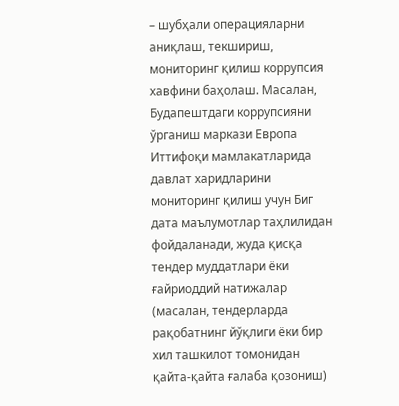– шубҳали операцияларни аниқлаш, текшириш, мониторинг қилиш коррупсия хавфини баҳолаш. Масалан, Будапештдаги коррупсияни ўрганиш маркази Европа Иттифоқи мамлакатларида давлат харидларини мониторинг қилиш учун Биг дата маълумотлар таҳлилидан фойдаланади, жуда қисқа тендер муддатлари ёки ғайриоддий натижалар (масалан, тендерларда рақобатнинг йўқлиги ёки бир хил ташкилот томонидан қайта-қайта ғалаба қозониш)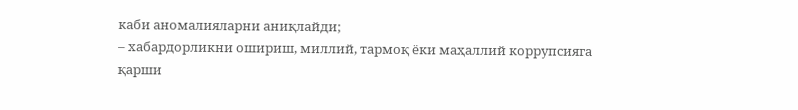каби аномалияларни аниқлайди;
– хабардорликни ошириш, миллий, тармоқ ёки маҳаллий коррупсияга қарши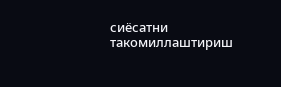сиёсатни такомиллаштириш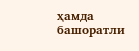ҳамда башоратли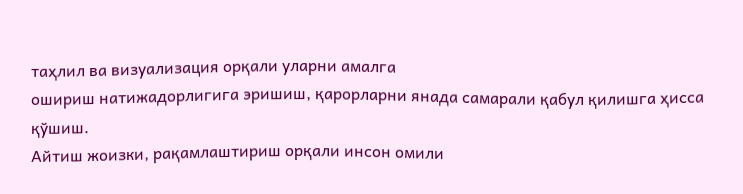таҳлил ва визуализация орқали уларни амалга
ошириш натижадорлигига эришиш, қарорларни янада самарали қабул қилишга ҳисса қўшиш.
Айтиш жоизки, рақамлаштириш орқали инсон омили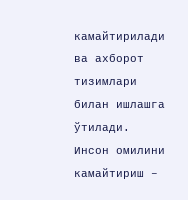камайтирилади ва ахборот тизимлари билан ишлашга ўтилади. Инсон омилини камайтириш –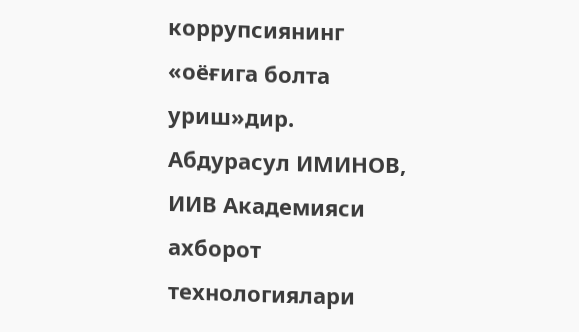коррупсиянинг «оёғига болта уриш»дир.
Абдурасул ИМИНОВ,
ИИВ Академияси ахборот технологиялари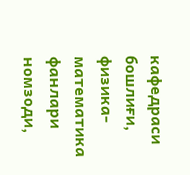кафедраси бошлиғи, физика-математика фанлари номзоди,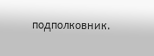подполковник.